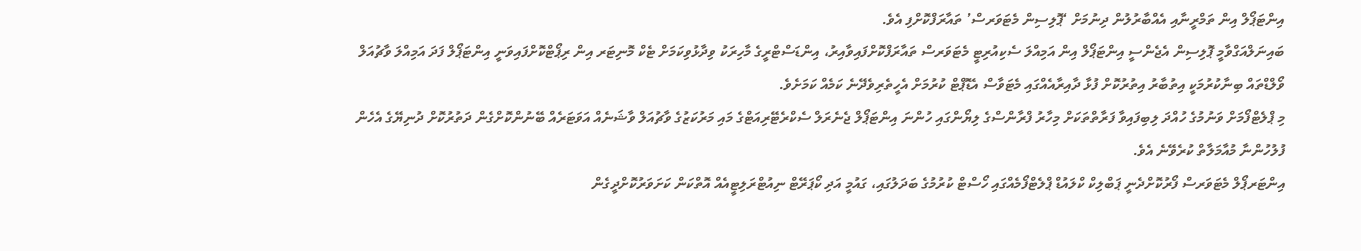އިންޓަޕޯލް އިން ތަމްރީނާއި އެއްބާރުލުން ދިނުމަށް ‘ޕޮލިސިން މެޓަވަރސް’ ތައާރަފްކޮށްފި އެވެ.
ބައިނަލްއަގްވާމީ ޕޮލިސިން އެޖެންސީ އިންޓަޕޯލް އިން އަމިއްލަ ސެކިއުރިޓީ މެޓަވަރސް ތައާރަފްކޮށްފައިވާއިރު، އިންޑަސްޓްރީގެ މާހިރަކު ވިދާޅުވިކަމަށް ޓެކް މޮނިޓަރ އިން ރިޕޯޓްކޮށްފައިވަނީ އިންޓަޕޯލް ފަދަ އަމިއްލަ ވާޗުއަލް ވޯލްޑްތައް ބިނާކުރުމަކީ އިތުބާރު އިތުރުކޮށް ފުޅާ ދާއިރާއެއްގައި މެޓަވާސް އެޑޮޕްޓް ކުރުމަށް އެހީތެރިވެދޭނެ ކަމެއް ކަމަށެވެ.
މި ޕްލެޓްފޯމަށް ވަނުމުގެ ހުއްދަ ލިބިފައިވާ ފަރާތްތަކަށް މިހާރު ފްރާންސްގެ ލިޔޯންގައި ހުންނަ އިންޓަޕޯލް ޖެނެރަލް ސެކްރެޓޭރިއަޓްގެ މައި މަރުކަޒުގެ ވާޗުއަލް ވާޝަނެއް އަވަޓަރެއް ބޭނުންކޮށްގެން ދަތުރުކޮށް ދުނިޔޭގެ އެހެން ފުލުހުންނާ މުއާމަލާތް ކުރެވޭނެ އެވެ.
އިންޓަރޕޯލް މެޓަވަރސް ފޯރުކޮށްދެނީ ޕަބްލިކް ކްލައުޑް ޕްލެޓްފޯމެއްގައި ހޯސްޓް ކުރުމުގެ ބަދަލުގައި، ގައުމީ އަދި ކޯޕަރޭޓް ނިއުޓްރަލިޓީއެއް އޮތްކަން ކަށަވަރުކޮށްދީގެން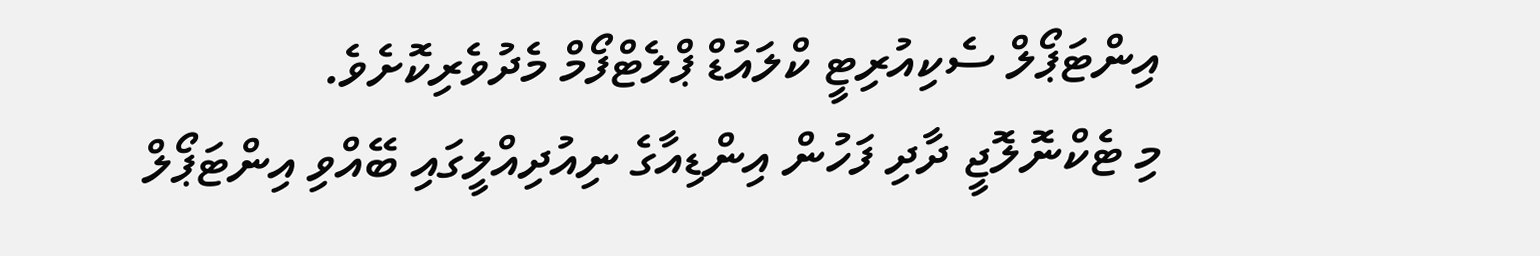އިންޓަޕޯލް ސެކިއުރިޓީ ކްލައުޑް ޕްލެޓްފޯމް މެދުވެރިކޮށެވެ.
މި ޓެކްނޮލޮޖީ ދާދި ފަހުން އިންޑިއާގެ ނިއުދިއްލީގައި ބޭއްވި އިންޓަޕޯލް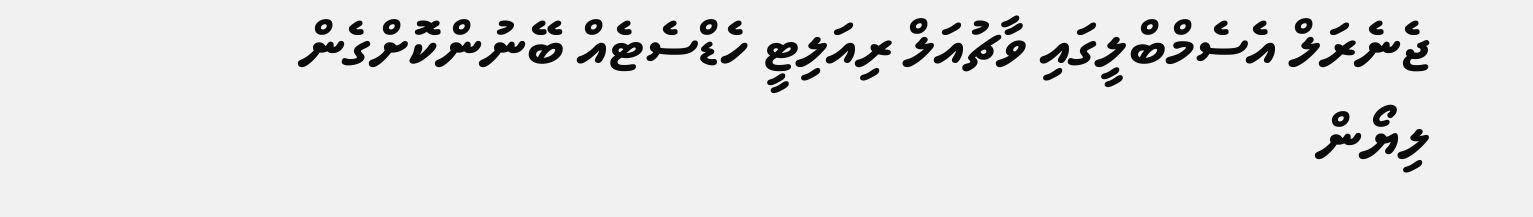ޖެނެރަލް އެސެމްބްލީގައި ވާޗުއަލް ރިއަލިޓީ ހެޑްސެޓެއް ބޭނުންކޮށްގެން ލިޔޯން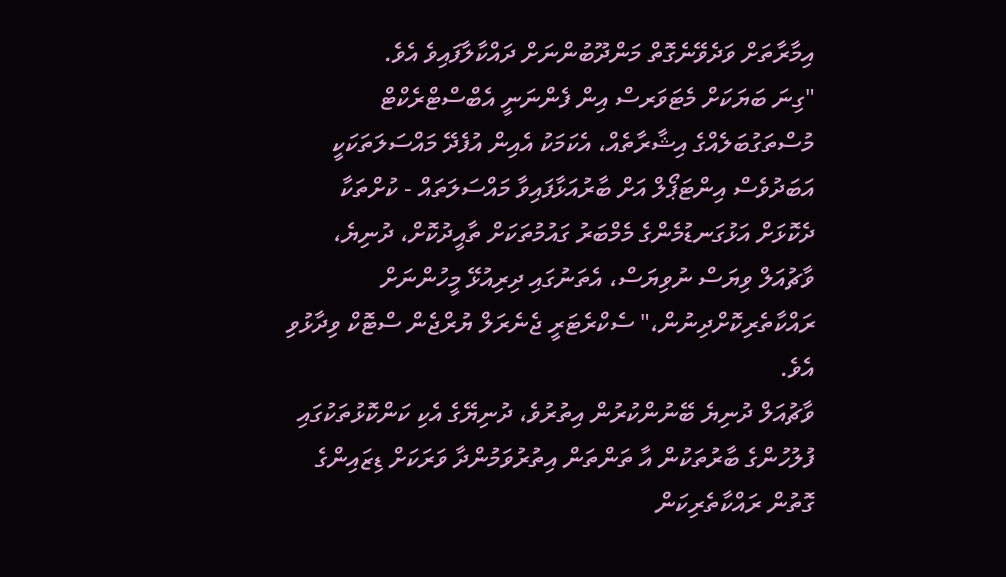އިމާރާތަށް ވަދެވޭނެގޮތް މަންދޫބުންނަށް ދައްކާލާފައިވެ އެވެ.
"ގިނަ ބަޔަކަށް މެޓަވަރސް އިން ފެންނަނީ އެބްސްޓްރެކްޓް މުސްތަގުބަލެއްގެ އިޝާރާތެއް، އެކަމަކު އެއިން އުފެދޭ މައްސަލަތަކަކީ އަބަދުވެސް އިންޓަޕޯލް އަށް ބާރުއަޅާފައިވާ މައްސަލަތައް - ކުށްތަކާ ދެކޮޅަށް އަޅުގަނޑުމެންގެ މެމްބަރު ގައުމުތަކަށް ތާއީދުކޮށް، ދުނިޔެ، ވާޗުއަލް ވިޔަސް ނުވިޔަސް، އެތަނުގައި ދިރިއުޅޭ މީހުންނަށް ރައްކާތެރިކޮށްދިނުން،" ސެކްރެޓަރީ ޖެނެރަލް ޔުރްޖެން ސްޓޮކް ވިދާޅުވި އެވެ.
ވާޗުއަލް ދުނިޔެ ބޭނުންކުރުން އިތުރުވެ، ދުނިޔޭގެ އެކި ކަންކޮޅުތަކުގައި ފުލުހުންގެ ބާރުތަކުން އާ ތަންތަން އިތުރުވަމުންދާ ވަރަކަށް ޑިޒައިންގެ ގޮތުން ރައްކާތެރިކަން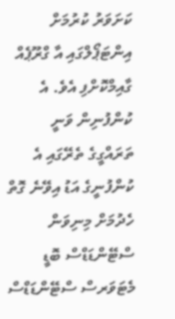ކަށަވަރު ކުރުމަށް އިންޓަޕޯލްގައި އާ ގްރޫޕެއް ގާއިމްކޮށްފި އެވެ. އެ ކުންފުނިން ވަނީ ތަރައްގީގެ ތެރޭގައި އެ ކުންފުނީގެ އަޑު އިވޭނެ ގޮތް ހެދުމަށް މިނިވަން ސްޓޭންޑަޑްސް ބޮޑީ މެޓަވަރސް ސްޓޭންޑަޑްސް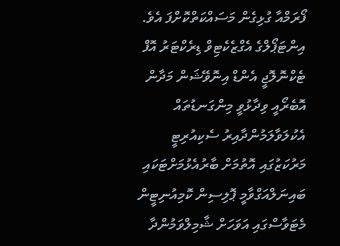ފޯރަމްއާ ގުޅިގެން މަސައްކަތްކޮށްފަ އެވެ.
އިންޓަޕޯލްގެ އެގްޒެކެޓިވް ޑިރެކްޓަރު އޮފް ޓެކްނޮލޮޖީ އެންޑް އިނޮވޭޝަން މަދާން އޮބެރޯއީ ވިދާޅުވީ މިންގަނޑުތައް އެކުލަވާލަމުންދާއިރު ސެކިއުރިޓީ މަރުކަޒުގައި އޮތުމަށް ބާރުއެޅުމަށްޓަކައި ބައިނަލްއަގްވާމީ ޕޮލިސިން ކޮމިއުނިޓީން މެޓަވާސްގައި އަވަހަށް ޝާމިލްވަމުންދާ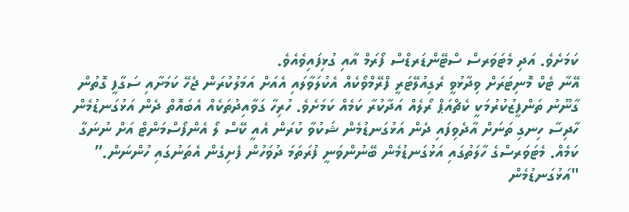ކަމަށެވެ. އަދި މެޓަވަރސް ސްޓޭންޑަރޑްސް ފޯރަމް އާއި ގުޅިފައިވެއެވެ.
އޭނާ ޓެކް މޮނިޓަރަށް ވިދާޅުވީ ރެގިއުލޭޓަރީ ފްރޭމްވޯކެއް އެކުލަވާލައި އެއަށް އަމަލުކުރަން ޖެހޭ ކަމަށާއި ސަގާފީ ގޮތުން ގާނޫނު ތަންފީޒުކުރުމަކީ ކެޗްއަޕް ރޯލެއް އަދާކުރާ ކަމެއް ކަމަށެވެ. ހުރިހާ ގަވާއިދުތަކެއް އެބައޮތް ދެން އަޅުގަނޑުމެން ހާދިސާ ހިނގި ތަނަށް އާދެވިފައި ދެން އަޅުގަނޑުމެން ޝަކުވާ ކުރަން އެއީ ކޭސް ލޯ އެންފޯސްމަންޓް އަށް ނުނަގާ ކަމެއް. މެޓަވަރސްގެ ހާލަތުގައި އަޅުގަނޑުމެން ބޭނުންވަނީ ފުރަތަމަ ދުވަހުން ފެށިގެން އެތަނުގައި ހުންނަން.” "އަޅުގަނޑުމެން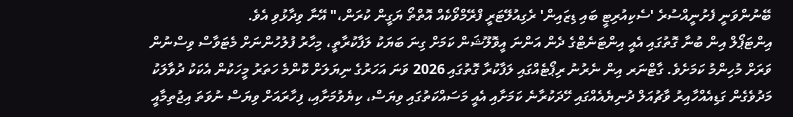ބޭނުންވަނީ ފެށުނީއްސުރެ 'ސެކިއުރިޓީ ބައި ޑިޒައިން' ރެގިއުލޭޓަރީ ފްރޭމްވޯކެއް އޮތްތޯ ޔަގީން ކުރަން،" އޭނާ ވިދާޅުވި އެވެ.
އިންޓަޕޯލް އިން ބުނާ ގޮތުގައި އެއީ އިންޓަނެޓްގެ ދެން އަންނަ އީވޮލޫޝަން ކަމަށް ގިނަ ބަޔަކު ލަފާކުރާތީ، މިހާރު ފުލުހުންނަށް މެޓަވާސް ވިސްނުން ވަރަށް މުހިންމު ކަމަށެވެ. ގާޓްނަރ އިން ނެރުނު ރިޕޯޓެއްގައި ލަފާކުރާ ގޮތުގައި 2026 ވަނަ އަހަރުގެ ނިޔަލަށް ކޮންމެ ހަތަރު މީހަކުން އެކަކު ދުވާލަކު މަދުވެގެން ގަޑިއެއްހާއިރު ވާޗުއަލް ދުނިޔެއެއްގައި ހޭދަކުރާނެ ކަމަށާއި އެއީ މަސައްކަތުގައި ވިޔަސް، ކިޔެވުމަށާއި، ފިހާރައަށް ވިޔަސް ނުވަތަ އިޖުތިމާއީ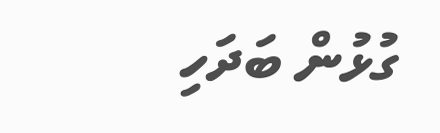ގުޅުން ބަދަހި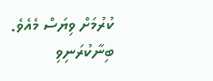ކުރުމަށް ވިޔަސް މެއެވެ.
ބިނާކުރަނިވި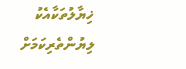ޚިޔާލުތަކާއެކު ލިޔުންތެރިކަމަށް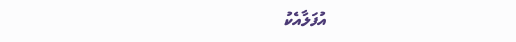އުފަލާއެކު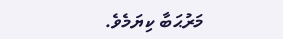މަރުޙަބާ ކިޔަމެވެ.